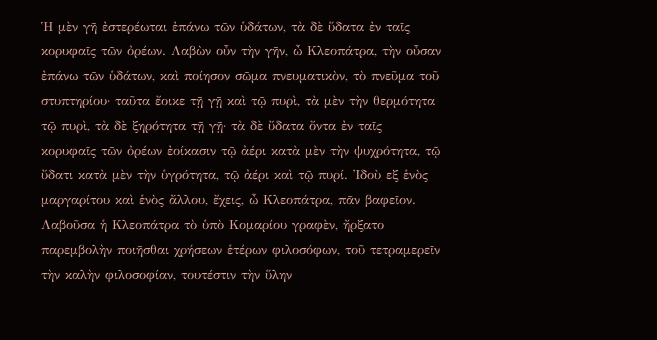Ἡ μὲν γῆ ἐστερέωται ἐπάνω τῶν ὑδάτων, τὰ δὲ ὕδατα ἐν ταῖς κορυφαῖς τῶν ὀρέων. Λαβὼν οὖν τὴν γῆν, ὦ Κλεοπάτρα, τὴν οὖσαν ἐπάνω τῶν ὑδάτων, καὶ ποίησον σῶμα πνευματικὸν, τὸ πνεῦμα τοῦ στυπτηρίου· ταῦτα ἔοικε τῇ γῇ καὶ τῷ πυρὶ, τὰ μὲν τὴν θερμότητα τῷ πυρὶ, τὰ δὲ ξηρότητα τῇ γῇ· τὰ δὲ ὔδατα ὄντα ἐν ταῖς κορυφαῖς τῶν ὀρέων ἐοίκασιν τῷ ἀέρι κατὰ μὲν τὴν ψυχρότητα, τῷ ὔδατι κατὰ μὲν τὴν ὑγρότητα, τῷ ἀέρι καὶ τῷ πυρί. Ἰδοὺ εξ ἑνὸς μαργαρίτου καὶ ἑνὸς ἄλλου, ἔχεις, ὦ Κλεοπάτρα, πᾶν βαφεῖον. Λαβοῦσα ἡ Κλεοπάτρα τὸ ὑπὸ Κομαρίου γραφὲν, ἤρξατο παρεμβολὴν ποιῆσθαι χρήσεων ἑτέρων φιλοσόφων, τοῦ τετραμερεῖν τὴν καλὴν φιλοσοφίαν, τουτέστιν τὴν ὕλην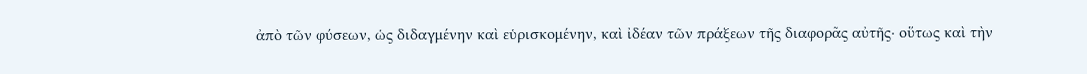ἀπὸ τῶν φύσεων, ὡς διδαγμένην καὶ εὑρισκομένην, καὶ ἰδέαν τῶν πράξεων τῆς διαφορᾶς αὐτῆς· οὕτως καὶ τὴν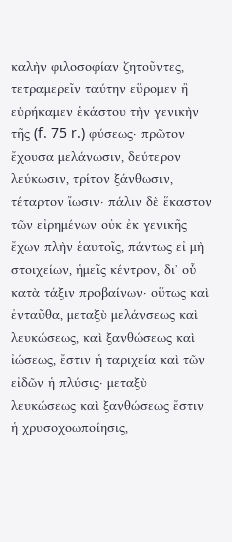καλὴν φιλοσοφίαν ζητοῦντες, τετραμερεῖν ταύτην εὕρομεν ἢ εὑρήκαμεν ἑκάστου τὴν γενικὴν τῆς (f. 75 r.) φύσεως· πρῶτον ἔχουσα μελάνωσιν, δεύτερον λεύκωσιν, τρίτον ξάνθωσιν, τέταρτον ἴωσιν· πάλιν δὲ ἕκαστον τῶν εἰρημένων οὐκ ἐκ γενικῆς ἔχων πλὴν ἑαυτοῖς, πάντως εἰ μὴ στοιχείων, ἡμεῖς κέντρον, δι᾽ οὗ κατὰ τάξιν προβαίνων· οὕτως καὶ ἐνταῦθα, μεταξὺ μελάνσεως καὶ λευκώσεως, καὶ ξανθώσεως καὶ ἰώσεως, ἔστιν ἡ ταριχεία καὶ τῶν εἰδῶν ἡ πλύσις· μεταξὺ λευκώσεως καὶ ξανθώσεως ἔστιν ἡ χρυσοχοωποίησις,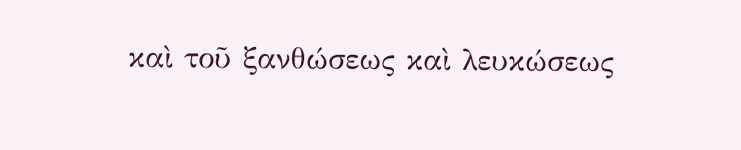καὶ τοῦ ξανθώσεως καὶ λευκώσεως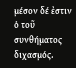μέσον δέ ἐστιν ὁ τοῦ συνθήματος διχασμός.